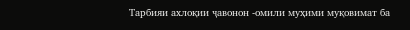Тарбияи ахлоқии ҷавонон -омили муҳими муқовимат ба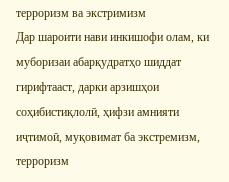терроризм ва экстримизм
Дар шароити нави инкишофи олам, ки муборизаи абарқудратҳо шиддат гирифтааст, дарки арзишҳои соҳибистиқлолӣ, ҳифзи амнияти иҷтимоӣ, муқовимат ба экстремизм, терроризм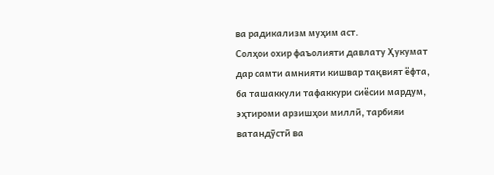ва радикализм муҳим аст.
Солҳои охир фаъолияти давлату Ҳукумат дар самти амнияти кишвар тақвият ёфта, ба ташаккули тафаккури сиёсии мардум, эҳтироми арзишҳои миллӣ, тарбияи ватандӯстӣ ва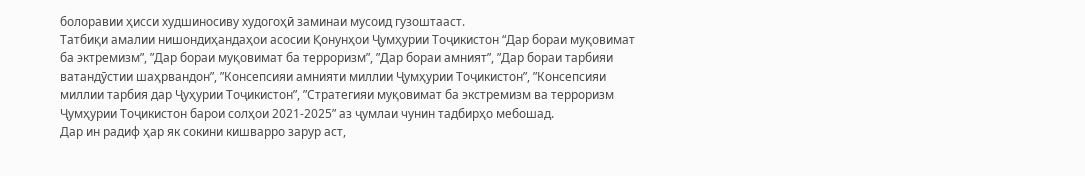болоравии ҳисси худшиносиву худогоҳӣ заминаи мусоид гузоштааст.
Татбиқи амалии нишондиҳандаҳои асосии Қонунҳои Ҷумҳурии Тоҷикистон “Дар бораи муқовимат ба эктремизм”, ”Дар бораи муқовимат ба терроризм”, ”Дар бораи амният”, ”Дар бораи тарбияи ватандӯстии шаҳрвандон”, ”Консепсияи амнияти миллии Ҷумҳурии Тоҷикистон”, ”Консепсияи миллии тарбия дар Ҷуҳурии Тоҷикистон”, ”Стратегияи муқовимат ба экстремизм ва терроризм Ҷумҳурии Тоҷикистон барои солҳои 2021-2025” аз ҷумлаи чунин тадбирҳо мебошад.
Дар ин радиф ҳар як сокини кишварро зарур аст,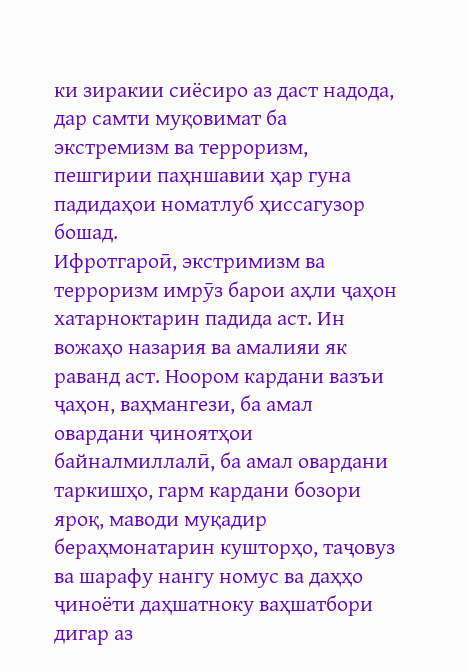ки зиракии сиёсиро аз даст надода, дар самти муқовимат ба экстремизм ва терроризм, пешгирии паҳншавии ҳар гуна падидаҳои номатлуб ҳиссагузор бошад.
Ифротгароӣ, экстримизм ва терроризм имрӯз барои аҳли ҷаҳон хатарноктарин падида аст. Ин вожаҳо назария ва амалияи як раванд аст. Ноором кардани вазъи ҷаҳон, ваҳмангези, ба амал овардани ҷиноятҳои байналмиллалӣ, ба амал овардани таркишҳо, гарм кардани бозори яроқ, маводи муқадир бераҳмонатарин кушторҳо, таҷовуз ва шарафу нангу номус ва даҳҳо ҷиноёти даҳшатноку ваҳшатбори дигар аз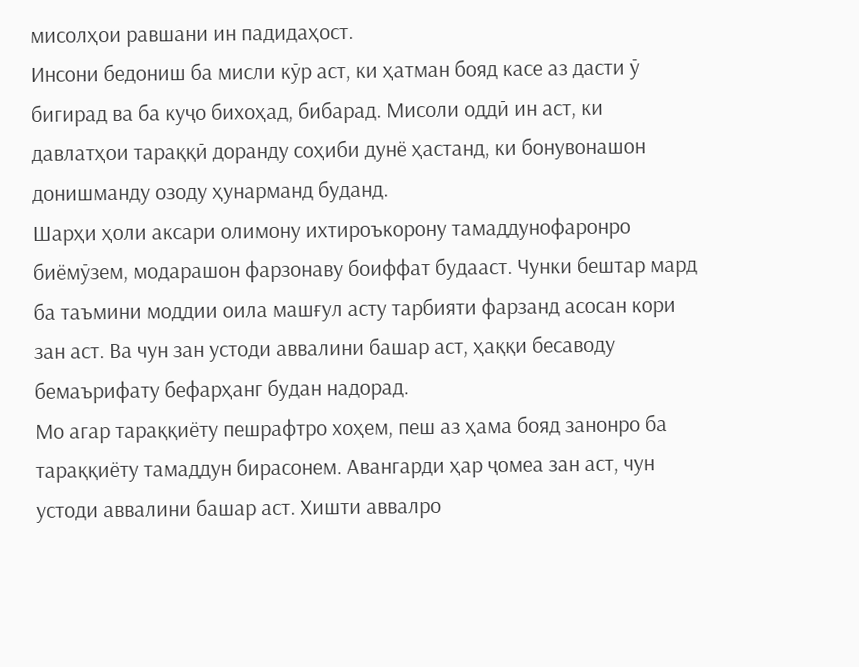мисолҳои равшани ин падидаҳост.
Инсони бедониш ба мисли кӯр аст, ки ҳатман бояд касе аз дасти ӯ бигирад ва ба куҷо бихоҳад, бибарад. Мисоли оддӣ ин аст, ки давлатҳои тараққӣ доранду соҳиби дунё ҳастанд, ки бонувонашон донишманду озоду ҳунарманд буданд.
Шарҳи ҳоли аксари олимону ихтироъкорону тамаддунофаронро биёмӯзем, модарашон фарзонаву боиффат будааст. Чунки бештар мард ба таъмини моддии оила машғул асту тарбияти фарзанд асосан кори зан аст. Ва чун зан устоди аввалини башар аст, ҳаққи бесаводу бемаърифату бефарҳанг будан надорад.
Мо агар тараққиёту пешрафтро хоҳем, пеш аз ҳама бояд занонро ба тараққиёту тамаддун бирасонем. Авангарди ҳар ҷомеа зан аст, чун устоди аввалини башар аст. Хишти аввалро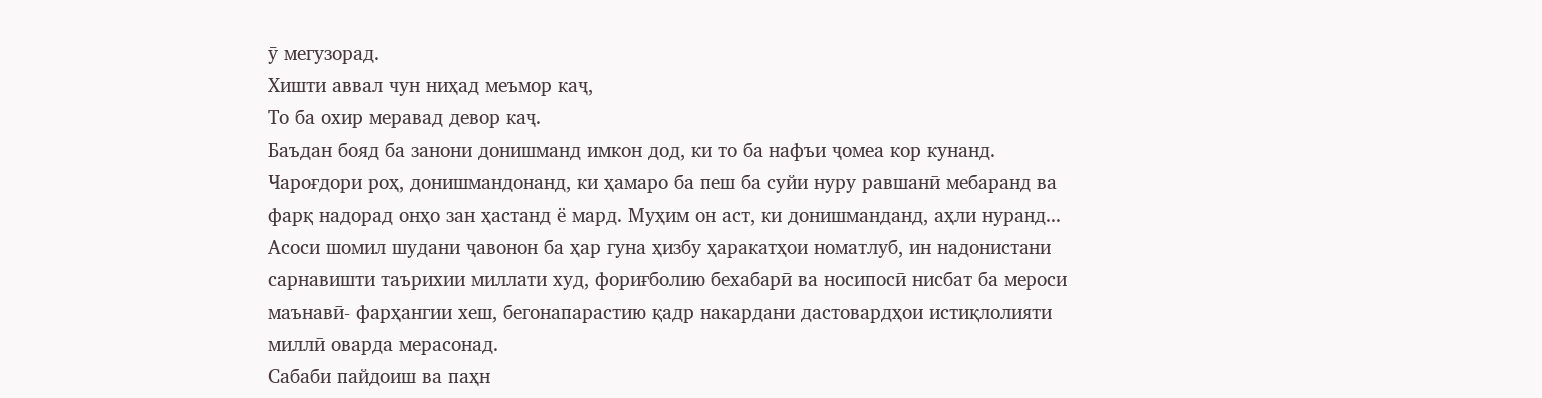ӯ мегузорад.
Хишти аввал чун ниҳад меъмор каҷ,
То ба охир меравад девор каҷ.
Баъдан бояд ба занони донишманд имкон дод, ки то ба нафъи ҷомеа кор кунанд. Чароғдори роҳ, донишмандонанд, ки ҳамаро ба пеш ба суйи нуру равшанӣ мебаранд ва фарқ надорад онҳо зан ҳастанд ё мард. Муҳим он аст, ки донишманданд, аҳли нуранд...
Асоси шомил шудани ҷавонон ба ҳар гуна ҳизбу ҳаракатҳои номатлуб, ин надонистани сарнавишти таърихии миллати худ, фориғболию бехабарӣ ва носипосӣ нисбат ба мероси маънавӣ- фарҳангии хеш, бегонапарастию қадр накардани дастовардҳои истиқлолияти миллӣ оварда мерасонад.
Сабаби пайдоиш ва паҳн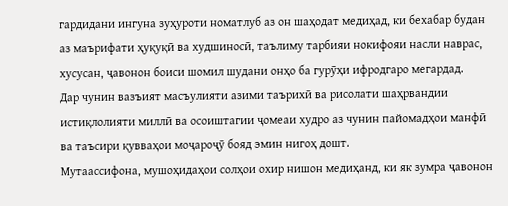гардидани ингуна зуҳуроти номатлуб аз он шаҳодат медиҳад, ки бехабар будан аз маърифати ҳуқуқӣ ва худшиносӣ, таълиму тарбияи нокифояи насли наврас, хусусан, ҷавонон боиси шомил шудани онҳо ба гурӯҳи ифродгаро мегардад.
Дар чунин вазъият масъулияти азими таърихӣ ва рисолати шаҳрвандии истиқлолияти миллӣ ва осоиштагии ҷомеаи худро аз чунин пайомадҳои манфӣ ва таъсири қувваҳои моҷароҷӯ бояд эмин нигоҳ дошт.
Мутаассифона, мушоҳидаҳои солҳои охир нишон медиҳанд, ки як зумра ҷавонон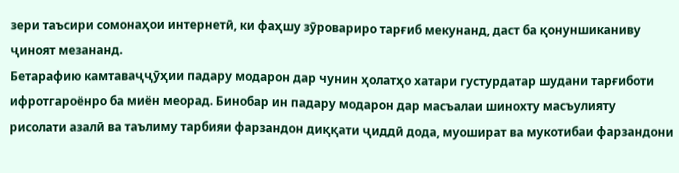зери таъсири сомонаҳои интернетӣ, ки фаҳшу зӯровариро тарғиб мекунанд, даст ба қонуншиканиву ҷиноят мезананд.
Бетарафию камтаваҷҷӯҳии падару модарон дар чунин ҳолатҳо хатари густурдатар шудани тарғиботи ифротгароёнро ба миён меорад. Бинобар ин падару модарон дар масъалаи шинохту масъулияту рисолати азалӣ ва таълиму тарбияи фарзандон диққати ҷиддӣ дода, муошират ва мукотибаи фарзандони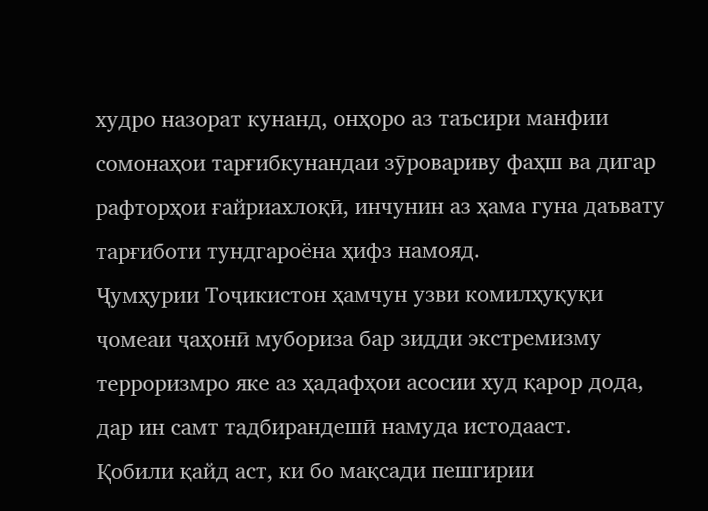худро назорат кунанд, онҳоро аз таъсири манфии сомонаҳои тарғибкунандаи зӯровариву фаҳш ва дигар рафторҳои ғайриахлоқӣ, инчунин аз ҳама гуна даъвату тарғиботи тундгароёна ҳифз намояд.
Ҷумҳурии Тоҷикистон ҳамчун узви комилҳуқуқи ҷомеаи ҷаҳонӣ мубориза бар зидди экстремизму терроризмро яке аз ҳадафҳои асосии худ қарор дода, дар ин самт тадбирандешӣ намуда истодааст.
Қобили қайд аст, ки бо мақсади пешгирии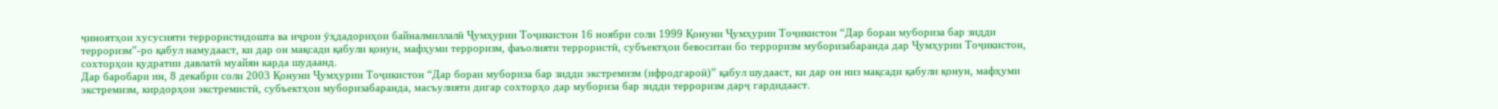ҷиноятҳои хусусияти террористидошта ва иҷрои ӯҳдадориҳои байналмиллалӣ Ҷумҳурии Тоҷикистон 16 ноябри соли 1999 Қонуни Ҷумҳурии Тоҷикистон “Дар бораи мубориза бар зидди терроризм”-ро қабул намудааст, ки дар он мақсади қабули қонун, мафҳуми терроризм, фаъолияти террористӣ, субъектҳои бевоситаи бо терроризм муборизабаранда дар Ҷумҳурии Тоҷикистон, сохторҳои қудратии давлатӣ муайян карда шудаанд.
Дар баробари ин, 8 декабри соли 2003 Қонуни Ҷумҳурии Тоҷикистон “Дар бораи мубориза бар зидди экстремизм (ифродгароӣ)” қабул шудааст, ки дар он низ мақсади қабули қонун, мафҳуми экстремизм, кирдорҳои экстремистӣ, субъектҳои муборизабаранда, масъулияти дигар сохторҳо дар мубориза бар зидди терроризм дарҷ гардидааст.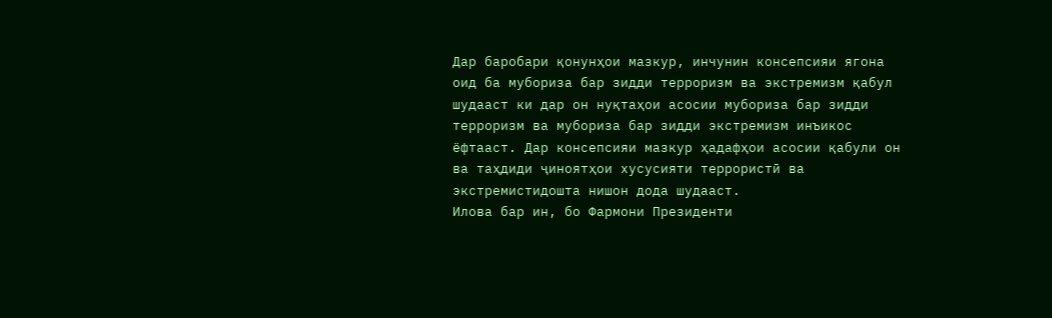Дар баробари қонунҳои мазкур, инчунин консепсияи ягона оид ба мубориза бар зидди терроризм ва экстремизм қабул шудааст ки дар он нуқтаҳои асосии мубориза бар зидди терроризм ва мубориза бар зидди экстремизм инъикос ёфтааст. Дар консепсияи мазкур ҳадафҳои асосии қабули он ва таҳдиди ҷиноятҳои хусусияти террористӣ ва экстремистидошта нишон дода шудааст.
Илова бар ин, бо Фармони Президенти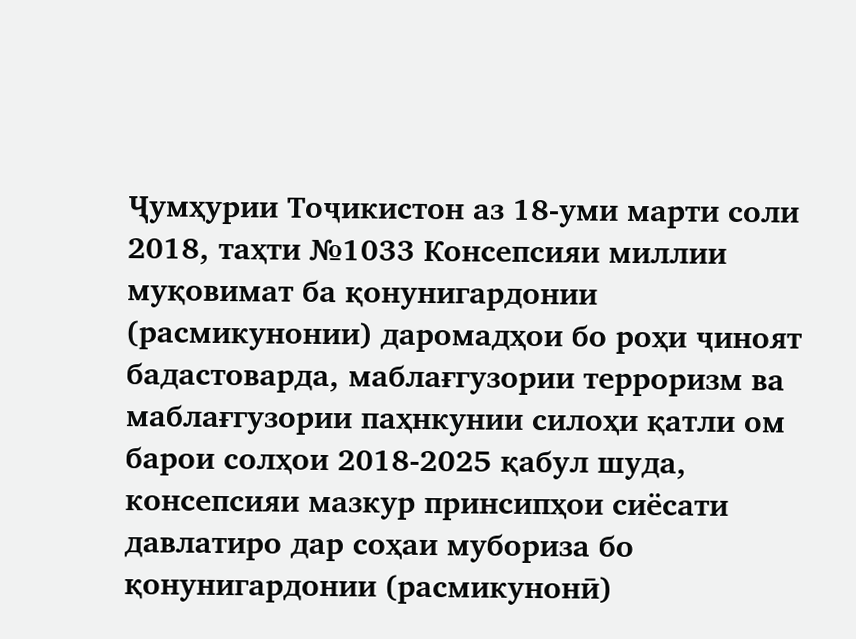Ҷумҳурии Тоҷикистон аз 18-уми марти соли 2018, таҳти №1033 Консепсияи миллии муқовимат ба қонунигардонии (расмикунонии) даромадҳои бо роҳи ҷиноят бадастоварда, маблағгузории терроризм ва маблағгузории паҳнкунии силоҳи қатли ом барои солҳои 2018-2025 қабул шуда, консепсияи мазкур принсипҳои сиёсати давлатиро дар соҳаи мубориза бо қонунигардонии (расмикунонӣ)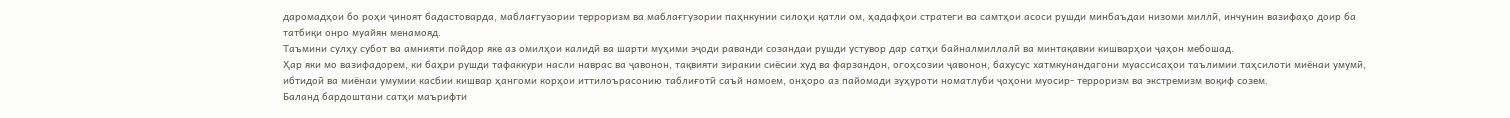даромадҳои бо роҳи ҷиноят бадастоварда, маблағгузории терроризм ва маблағгузории паҳнкунии силоҳи қатли ом, ҳадафҳои стратеги ва самтҳои асоси рушди минбаъдаи низоми миллӣ, инчунин вазифаҳо доир ба татбиқи онро муайян менамояд.
Таъмини сулҳу субот ва амнияти пойдор яке аз омилҳои калидӣ ва шарти муҳими эҷоди раванди созандаи рушди устувор дар сатҳи байналмиллалӣ ва минтақавии кишварҳои ҷаҳон мебошад.
Ҳар яки мо вазифадорем, ки баҳри рушди тафаккури насли наврас ва ҷавонон, тақвияти зиракии сиёсии худ ва фарзандон, огоҳсозии ҷавонон, бахусус хатмкунандагони муассисаҳои таълимии таҳсилоти миёнаи умумӣ, ибтидоӣ ва миёнаи умумии касбии кишвар ҳангоми корҳои иттилоърасонию таблиғотӣ саъй намоем, онҳоро аз пайомади зуҳуроти номатлуби ҷоҳони муосир- терроризм ва экстремизм воқиф созем.
Баланд бардоштани сатҳи маърифти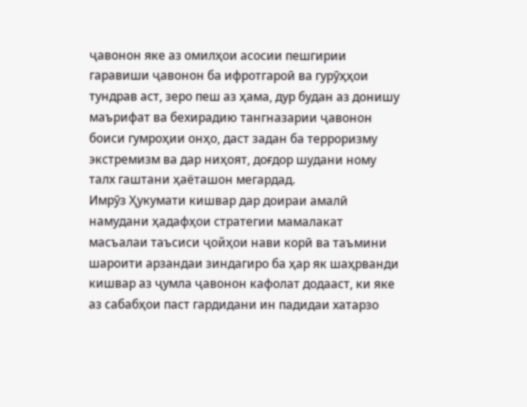ҷавонон яке аз омилҳои асосии пешгирии гаравиши ҷавонон ба ифротгароӣ ва гурӯҳҳои тундрав аст, зеро пеш аз ҳама, дур будан аз донишу маърифат ва бехирадию тангназарии ҷавонон боиси гумроҳии онҳо, даст задан ба терроризму экстремизм ва дар ниҳоят, доғдор шудани ному талх гаштани ҳаёташон мегардад.
Имрӯз Ҳукумати кишвар дар доираи амалӣ намудани ҳадафҳои стратегии мамалакат масъалаи таъсиси ҷойҳои нави корӣ ва таъмини шароити арзандаи зиндагиро ба ҳар як шаҳрванди кишвар аз ҷумла ҷавонон кафолат додааст, ки яке аз сабабҳои паст гардидани ин падидаи хатарзо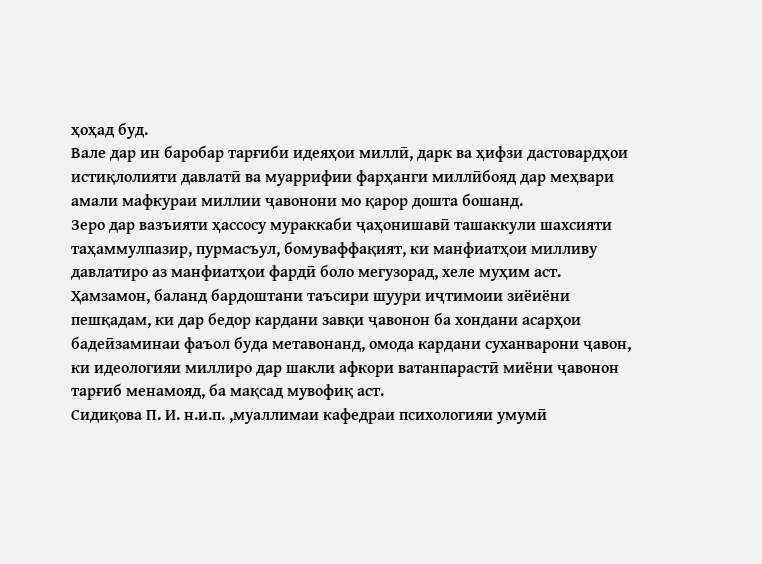ҳоҳад буд.
Вале дар ин баробар тарғиби идеяҳои миллӣ, дарк ва ҳифзи дастовардҳои истиқлолияти давлатӣ ва муаррифии фарҳанги миллӣбояд дар меҳвари амали мафкураи миллии ҷавонони мо қарор дошта бошанд.
Зеро дар вазъияти ҳассосу мураккаби ҷаҳонишавӣ ташаккули шахсияти таҳаммулпазир, пурмасъул, бомуваффақият, ки манфиатҳои милливу давлатиро аз манфиатҳои фардӣ боло мегузорад, хеле муҳим аст.
Ҳамзамон, баланд бардоштани таъсири шуури иҷтимоии зиёиёни пешқадам, ки дар бедор кардани завқи ҷавонон ба хондани асарҳои бадеӣзаминаи фаъол буда метавонанд, омода кардани суханварони ҷавон, ки идеологияи миллиро дар шакли афкори ватанпарастӣ миёни ҷавонон тарғиб менамояд, ба мақсад мувофиқ аст.
Сидиқова П. И. н.и.п. ,муаллимаи кафедраи психологияи умумӣ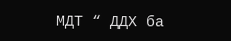МДТ “ ДДХ ба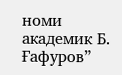номи академик Б. Ғафуров”